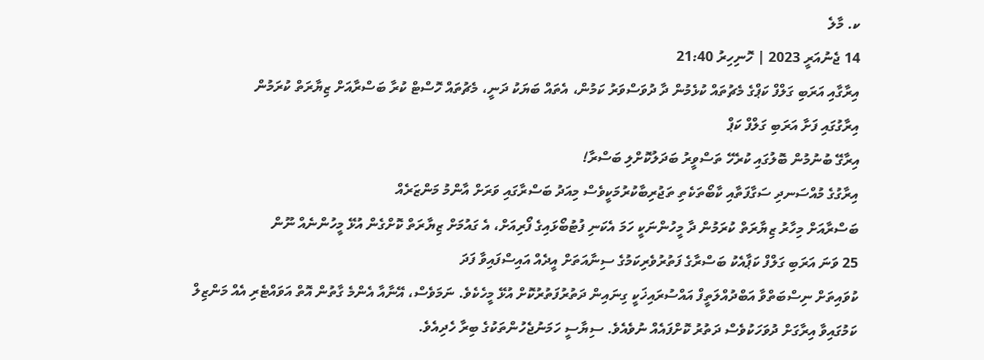ކ. މާލެ
14 ޖެނުއަރީ 2023 | ހޮނިހިރު 21:40
އިރާގާއި އަރަބި ގަލްފް ކަޕްގެ މެޗުތައް ކުޅެމުން ދާ ދުވަސްވަރު ކަމުން، އެތައް ބަޔަކު ދަނީ، މެޗުތައް ހޮސްޓް ކުރާ ބަސްރާއަށް ޒިޔާރަތް ކުރަމުން
އިރާގުގައި ފަށާ އަރަބި ގަލްފް ކަޕް
އިރާގޭ ބުނުމުން ބޮލުގައި ކުރެހޭ ތަސްވީރު ބަދަލުކޮށްލި ބަސްރާ!
އިރާގުގެ މުއްސަނދި ސަގާފަތާއި ކާބޯތަކެތި ތަޖުރިބާކުރުމަކީވެސް މިއަދު ބަސްރާގައި ވަރަށް އާންމު މަންޒަރެއް
ބަސްރާއަށް މިހާރު ޒިޔާރަތް ކުރަމުން ދާ މީހުންނަކީ ހަމަ އެކަނި ފުޓުބޯޅައިގެ ފޯރިއަށް، އެ ގައުމަށް ޒިޔާރަތް ކޮށްގެން އުޅޭ މީހުންނެއް ނޫން
25 ވަނަ އަރަބި ގަލްފް ކަޕާއެކު ބަސްރާގެ ފަތުރުވެރިކަމުގެ ސިނާއަތަށް އީދެއް އައިސްފައިވާ ފަދަ
ކުވައިތަށް ނިސްބަތްވާ އަބްދުއްލަތީފް އައްސުރައިޚަކީ ގިނައިން ދަތުރުފަތުރުކޮށް އުޅޭ މީހެކެވެ. ނަމަވެސް، އޭނާއާ އެންމެ ގާތުން އޮތް އަވައްޓެރި އެއް މަންޒިލް ކަމުގައިވާ އިރާގަށް ދުވަހަކުވެސް ދަތުރު ކޮށްފައެއް ނުވެއެވެ. ސިޔާސީ ހަމަނުޖެހުންތަކުގެ ބިރާ ހެދިއެވެ.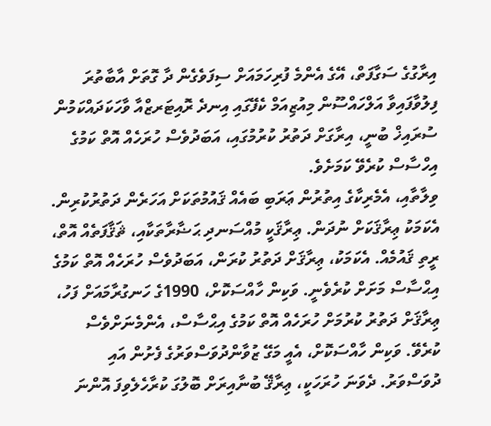އިރާގުގެ ސަގާފަތް، އޭގެ އެންމެ ފުރިހަމައަށް ސިފަވެގެން ދާ ގޮތަށް އާބާތުރަ ފިލުވާފައިވާ އަލްހައްސޫން މިއުޒިއަމް ކެފޭގައި އިނދެ ރޮއިޓަރޒްއާ ވާހަކަދައްކަމުން ސުރައިޚް ބުނީ، އިރާގަށް ދަތުރު ކުރުމުގައި، އަބަދުވެސް ހުރަހެއް އޮތް ކަމުގެ އިހްސާސް ކުރެވޭ ކަމަށެވެ.
ވިލާތާއި، އެމެރިކާގެ އިތުރުން ޢަރަބި ބައެއް ޤައުމުތަކަށް އަހަރެން ދަތުރުކުރިން. އެކަމަކު ޢިރާޤަކަށް ނުދަން. ޢިރާޤަކީ މުއްސަނދި ޙަޟާރާތަކާއި، ޘަޤާފަތެއް އޮތް، ރީތި ޤައުމެއް. އެކަމަކު، ޢިރާޤަށް ދަތުރު ކުރަން، އަބަދުވެސް ހުރަހެއް އޮތް ކަމުގެ އިޙްސާސް މަށަށް ކުރެވެނީ. ވަކިން ހާއްސަކޮށް، 1990ގެ ހަނގުރާމައަށް ފަހު، ޢިރާޤަށް ދަތުރު ކުރުމަށް ހުރަހެއް އޮތް ކަމުގެ އިޙްސާސް، އެންމެނަށްވެސް ކުރެވޭ. ވަކިން ހާއްސަކޮށް، އެއީ މަގޭ ޒުވާންދުވަސްވަރުގެ ފެށުން އައި ދުވަސްވަރު. ދެވަނަ ހުރަހަކީ، ޢިރާޤޭ ބުނާއިރަށް ބޮލުގަ ކުރާހެލެވިފަ އޮންނަ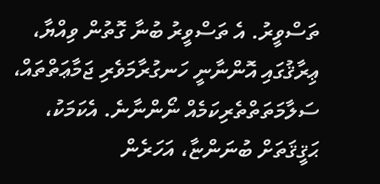ތަސްވީރު. އެ ތަސްވީރު ބުނާ ގޮތުން ވިއްޔާ، ޢިރާޤުގައި އޮންނާނީ ހަނގުރާމަވެރި ޖަމާޢަތްތައް، ސަލާމަތަތްތެރިކަމެއް ނޯންނާނެ. އެކަމަކު، ޙަޤީޤަތަށް ބުނަންޏާ، އަހަރެން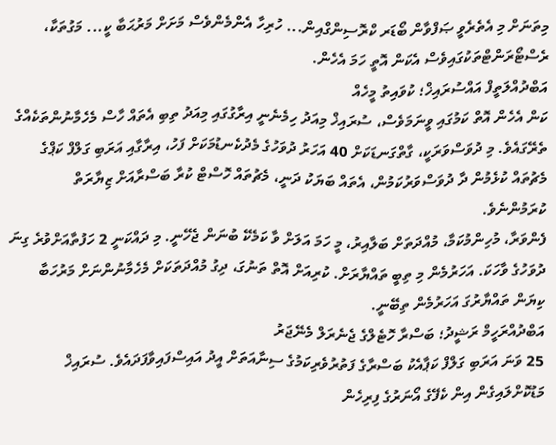މިތަނަށް މި އެތެރެވީ ޞަފްވާން ބޯޑަރ ކްރޮސިންގްއިން... ހުރިހާ އެންމެންވެސް މަށަށް މަރުޙަބާ ކީ... މަގުތަކާ، ރެސްޓޯރަންޓްތަކުގައިވެސް އެކަން އޮތީ ހަމަ އެހެން.
އަބްދުއްލަތީފް އައްސުރައިޚް؛ ކުވައިތު މީހެއް
ކަން އެހެން އޮތް ކަމުގައި ވީނަމަވެސް، ސުރައިޚް މިއަދު ހިމެނެނީ އިރާގުގައި މިއަދު ތިބި އެތައް ހާސް މެހެމާނުންތަކެއްގެ ތެރޭގައެވެ. މި ދުވަސްވަރަކީ، ގާތްގަނޑަކަށް 40 އަހަރު ދުވަހުގެ މެދުކެނޑުމަކަށް ފަހު، އިރާގާއި އަރަބި ގަލްފް ކަޕްގެ މެޗުތައް ކުޅެމުން ދާ ދުވަސްވަރުކަމުން، އެތައް ބަޔަކު ދަނީ، މެޗުތައް ހޮސްޓް ކުރާ ބަސްރާއަށް ޒިޔާރަތް ކުރަމުންނެވެ.
ފެންވަރާ، މުހިންމުކަމާ، މުއްދަތަށް ބަލާއިރު، މީ ހަމަ އަލަށް ވާ ކަމެކޭ ބުނަން ޖެހޭނީ. މި ދައްކަނީ 2 ހަފުތާއަށްވުރެ ގިނަ ދުވަހުގެ ވާހަކަ. އަހަރުމެން މި ތިބީ ތައްޔާރަށް. ކުރިއަށް އޮތް ތަނުގަ، ދިގު މުއްދަތަކަށް މެހެމާނުންނަށް މަރުހަބާ ކިޔަން ތައްޔާރުގަ އަހަރުމެން ތިބޭނީ.
އަބްދުއްރަހީމް ރަޝީދު؛ ބަސްރާ ހޮޓެލްގެ ޖެނެރަލް މެނޭޖަރު
25 ވަނަ އަރަބި ގަލްފް ކަޕާއެކު ބަސްރާގެ ފަތުރުވެރިކަމުގެ ސިނާއަތަށް އީދު އައިސްފައިވާފަދައެވެ. ސުރައިޚް މަޑުކޮށްލައިގެން އިން ކެފޭގެ އޯނަރުގެ ފިރިހެން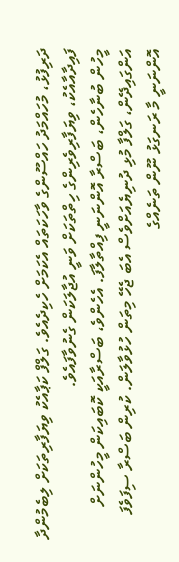ދަރިފުޅު، މުހައްމަދު ހައްސޫންގެ ވާހަކަތައް އެކަމަށް ހެކިދެއެވެ. ގަލްފް ކަޕާއެކު ވިޔަފާރިތަކަށް ލިބެމުންދާ ފައިދާއާއެކު، ވިޔަފާރިވެރިންގެ ހިތްތަކަށް ވަނީ އުޖާލަކަން ގެނުވާފައެވެ.
މީހުން ބުނާހެން، ބަސްރާ އޮންނަނީ ފިއްތާލާފަ. އެހެންވެ، ބަސްރާއަކީ ކޮބައިކަން މީހުންނަށް އަންގައިދޭން، ގަލްފާ މުޅި ދުނިޔެއަށްވެސް އެބަ ޖެހޭ މިތަން ހުޅުވާލަން. ކުރިން ބަސްރާ ސިފަވެފަ އޮންނަނީ މާ ރަނގަޅު ނޫން ތަނެއްގެ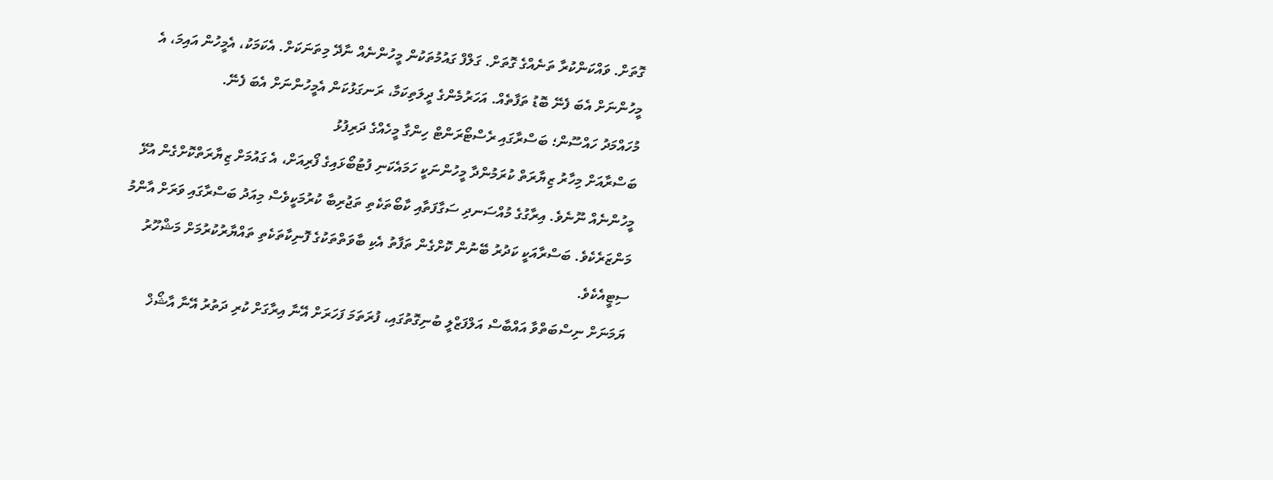ގޮތަށް. ވައްކަންކުރާ ތަނެއްގެ ގޮތަށް. ގަލްފް ގައުމުތަކުން މީހުންނެއް ނާދޭ މިތަނަކަށް. އެކަމަކު، އެމީހުން އައިމަ، އެ މީހުންނަށް އެބަ ފެނޭ ބޮޑު ތަފާތެއް. އަހަރުމެންގެ ދީލަތިކަމާ، ރަނގަޅުކަން އެމީހުންނަށް އެބަ ފެނޭ.
މުހައްމަދު ހައްސޫން؛ ބަސްރާގައި ރެސްޓޯރަންޓް ހިންގާ މީހެއްގެ ދަރިފުޅު
ބަސްރާއަށް މިހާރު ޒިޔާރަތް ކުރަމުންދާ މީހުންނަކީ ހަމައެކަނި ފުޓުބޯޅައިގެ ފޯރިއަށް، އެ ގައުމަށް ޒިޔާރަތްކޮށްގެން އުޅޭ މީހުންނެއް ނޫނެވެ. އިރާގުގެ މުއްސަނދި ސަގާފަތާއި ކާބޯތަކެތި ތަޖުރިބާ ކުރުމަކީވެސް މިއަދު ބަސްރާގައި ވަރަށް އާންމު މަންޒަރެކެވެ. ބަސްރާއަކީ ކަދުރު ބޭނުން ކޮށްގެން ތަފާތު އެކި ބާވަތްތަކުގެ ފޮނިކާތަކެތި ތައްޔާރުކުރުމަށް މަޝްހޫރު ސިޓީއެކެވެ.
ޔަމަނަށް ނިސްބަތްވާ އައްބާސް އަލްފަޒްލީ ބުނިގޮތުގައި، ފުރަތަމަ ފަހަރަށް އޭނާ އިރާގަށް ކުރި ދަތުރު އޭނާ އާޝޯޚް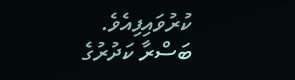ކުރުވައިފިއެވެ. ބަސްރާ ކަދުރުގެ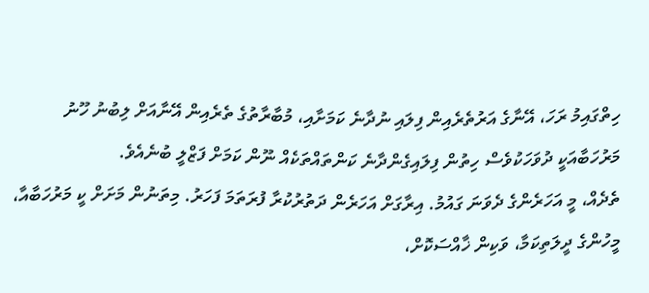ހިތްގައިމު ރަހަ، އޭނާގެ އަރުތެރެއިން ފިލައި ނުދާނެ ކަމަށާއި، މުބާރާތުގެ ތެރެއިން އޭނާއަށް ލިބުނު ހޫނު މަރުހަބާއަކީ ދުވަހަކުވެސް ހިތުން ފިލައިގެންދާނެ ކަންތައްތަކެއް ނޫން ކަމަށް ފަޒްލީ ބުނެއެވެ.
ތެދެއް، މީ އަހަރެންގެ ދެވަނަ ގައުމު. އިރާގަށް އަހަރެން ދަތުރުކުރާ ފުރަތަމަ ފަހަރު. މިތަނުން މަށަށް ކީ މަރުހަބާއާ، މީހުންގެ ދީލަތިކަމާ، ވަކިން ޚާއްސަކޮށް،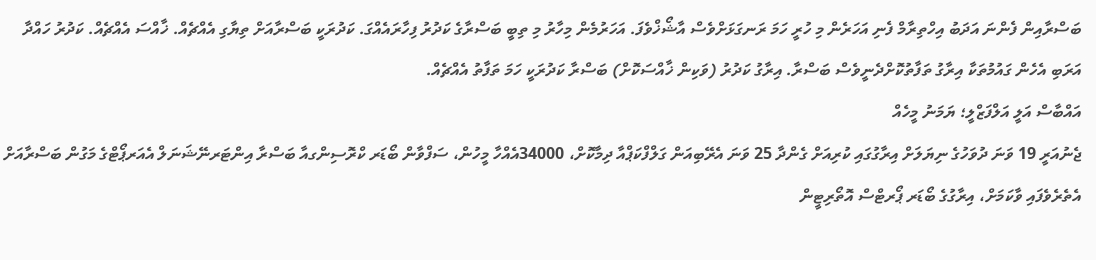ބަސްރާއިން ފެންނަ އަދަބު އިހްތިރާމް ފެނި އަހަރެން މި ހުރީ ހަމަ ރަނގަޅަށްވެސް އާޝޯޚްވެފަ. އަހަރުމެން މިހާރު މި ތިބީ ބަސްރާގެ ކަދުރު ފިހާރައެއްގަ. ކަދުރަކީ ބަސްރާއަށް ތިޔާގި އެއްޗެއް. ޚާއްސަ އެއްޗެއް. ކަދުރު ހައްދާ އަރަބި އެހެން ގައުމުތަކާ އިރާގު ތަފާތުކޮށްދެނީވެސް ބަސްރާ. އިރާގު ކަދުރު (ވަކިން ޚާއްސަކޮށް) ބަސްރާ ކަދުރަކީ ހަމަ ތަފާތު އެއްޗެއް.
އައްބާސް އަލީ އަލްފަޒްލީ؛ ޔަމަނު މީހެއް
ޖެނުއަރީ 19 ވަނަ ދުވަހުގެ ނިޔަލަށް އިރާގުގައި ކުރިއަށް ގެންދާ 25 ވަނަ އެރޭބިއަން ގަލްފްކަޕްއާ ދިމާކޮށް، 34000އެއްހާ މީހުން، ސަފްވާން ބޯޑަރ ކްރޮސިންގއާ ބަސްރާ އިންޓަރނޭޝަނަލް އެއަރޕޯޓްގެ މަގުން ބަސްރާއަށް އެތެރެވެފައި ވާކަމަށް، އިރާގުގެ ބޯޑަރ ޕޯރޓްސް އޮތޯރިޓީން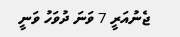ޖެނުއަރީ 7 ވަނަ ދުވަހު ވަނީ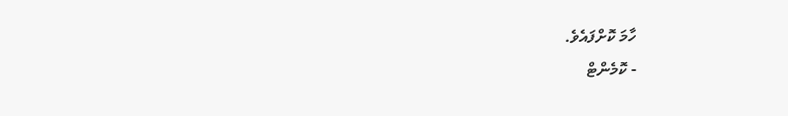ހާމަ ކޮށްފައެވެ.
- ކޮމެންޓް